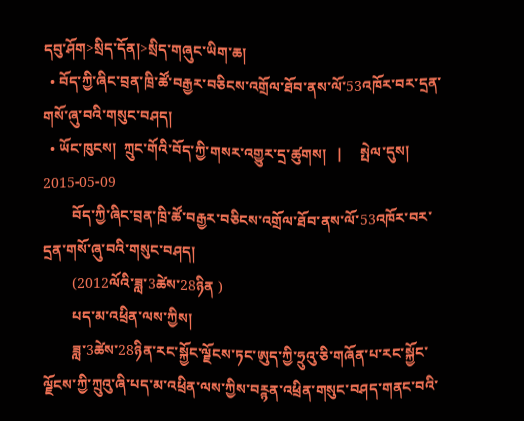དབུ་ཤོག>སྲིད་དོན།>སྲིད་གཞུང་ཡིག་ཆ།
  • བོད་ཀྱི་ཞིང་བྲན་ཁྲི་ཚོ་བརྒྱར་བཅིངས་འགྲོལ་ཐོབ་ནས་ལོ་53འཁོར་བར་དྲན་གསོ་ཞུ་བའི་གསུང་བཤད།
  • ཡོང་ཁུངས།  ཀྲུང་གོའི་བོད་ཀྱི་གསར་འགྱུར་དྲ་ཚུགས།   |     སྤེལ་དུས།  2015-05-09
        བོད་ཀྱི་ཞིང་བྲན་ཁྲི་ཚོ་བརྒྱར་བཅིངས་འགྲོལ་ཐོབ་ནས་ལོ་53འཁོར་བར་དྲན་གསོ་ཞུ་བའི་གསུང་བཤད།
        (2012ལོའི་ཟླ་3ཚེས་28ཉིན )
        པད་མ་འཕྲིན་ལས་ཀྱིས།
        ཟླ་3ཚེས་28ཉིན་རང་སྐྱོང་ལྗོངས་ཏང་ཨུད་ཀྱི་ཧྲུའུ་ཅི་གཞོན་པ་རང་སྐྱོང་ལྗོངས་ཀྱི་ཀྲུའུ་ཞི་པད་མ་འཕྲིན་ལས་ཀྱིས་བཪྙན་འཕྲིན་གསུང་བཤད་གནང་བའི་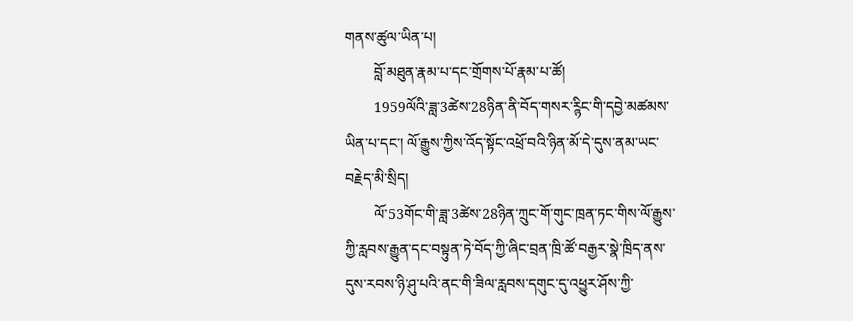གནས་ཚུལ་ཡིན་པ།
        བློ་མཐུན་རྣམ་པ་དང་གྲོགས་པོ་རྣམ་པ་ཚོ།
        1959ལོའི་ཟླ་3ཚེས་28ཉིན་ནི་བོད་གསར་ཪྙིང་གི་དབྱེ་མཚམས་ཡིན་པ་དང་། ལོ་རྒྱུས་ཀྱིས་འོད་སྟོང་འཕྲོ་བའི་ཉིན་མོ་དེ་དུས་ནམ་ཡང་བརྗེད་མི་སྲིད།
        ལོ་53གོང་གི་ཟླ་3ཚེས་28ཉིན་ཀྲུང་གོ་གུང་ཁྲན་ཏང་གིས་ལོ་རྒྱུས་ཀྱི་རླབས་རྒྱུན་དང་བསྟུན་ཏེ་བོད་ཀྱི་ཞིང་བྲན་ཁྲི་ཚོ་བརྒྱར་སྣེ་ཁྲིད་ནས་དུས་རབས་ཉི་ཤུ་པའི་ནང་གི་ཟིལ་རླབས་དགུང་དུ་འཕྱུར་ཤོས་ཀྱི་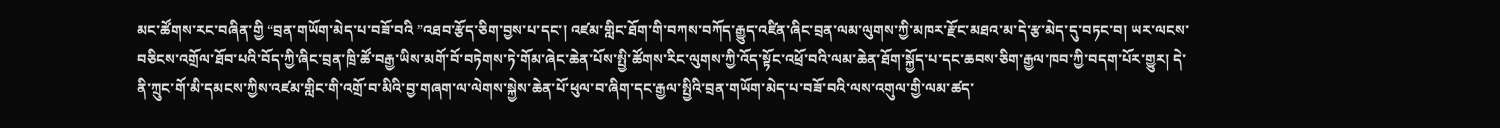མང་ཚོགས་རང་བཞིན་གྱི “བྲན་གཡོག་མེད་པ་བཟོ་བའི ”འཐབ་རྩོད་ཅིག་བྱས་པ་དང་། འཛམ་གླིང་ཐོག་གི་བཀས་བཀོད་རྒྱུད་འཛིན་ཞིང་བྲན་ལམ་ལུགས་ཀྱི་མཁར་རྫོང་མཐའ་མ་དེ་རྩ་མེད་དུ་བཏང་བ། ཡར་ལངས་བཅིངས་འགྲོལ་ཐོབ་པའི་བོད་ཀྱི་ཞིང་བྲན་ཁྲི་ཚོ་བརྒྱ་ཡིས་མགོ་བོ་བཏེགས་ཏེ་གོམ་ཞེང་ཆེན་པོས་སྤྱི་ཚོགས་རིང་ལུགས་ཀྱི་འོད་སྟོང་འཕྲོ་བའི་ལམ་ཆེན་ཐོག་སྐྱོད་པ་དང་ཆབས་ཅིག་རྒྱལ་ཁབ་ཀྱི་བདག་པོར་གྱུར། དེ་ནི་ཀྲུང་གོ་མི་དམངས་ཀྱིས་འཛམ་གླིང་གི་འགྲོ་བ་མིའི་བྱ་གཞག་ལ་ལེགས་སྐྱེས་ཆེན་པོ་ཕུལ་བ་ཞིག་དང་རྒྱལ་སྤྱིའི་བྲན་གཡོག་མེད་པ་བཟོ་བའི་ལས་འགུལ་གྱི་ལམ་ཚད་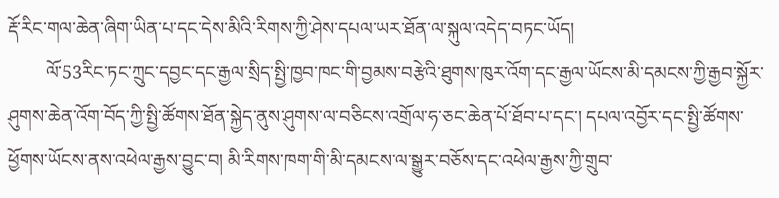རྡོ་རིང་གལ་ཆེན་ཞིག་ཡིན་པ་དང་དེས་མིའི་རིགས་ཀྱི་ཤེས་དཔལ་ཡར་ཐོན་ལ་སྐུལ་འདེད་བཏང་ཡོད།
        ལོ་53རིང་ཏང་ཀྲུང་དབྱང་དང་རྒྱལ་སྲིད་སྤྱི་ཁྱབ་ཁང་གི་བྱམས་བརྩེའི་ཐུགས་ཁུར་འོག་དང་རྒྱལ་ཡོངས་མི་དམངས་ཀྱི་རྒྱབ་སྐྱོར་ཤུགས་ཆེན་འོག་བོད་ཀྱི་སྤྱི་ཚོགས་ཐོན་སྐྱེད་ནུས་ཤུགས་ལ་བཅིངས་འགྲོལ་ཧ་ཅང་ཆེན་པོ་ཐོབ་པ་དང་། དཔལ་འབྱོར་དང་སྤྱི་ཚོགས་ཕྱོགས་ཡོངས་ནས་འཕེལ་རྒྱས་བྱུང་བ། མི་རིགས་ཁག་གི་མི་དམངས་ལ་སྒྱུར་བཅོས་དང་འཕེལ་རྒྱས་ཀྱི་གྲུབ་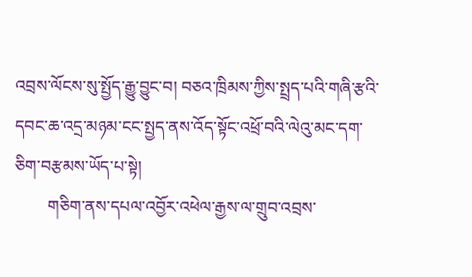འབྲས་ལོངས་སུ་སྤྱོད་རྒྱུ་བྱུང་བ། བཅའ་ཁྲིམས་ཀྱིས་སྤྲད་པའི་གཞི་རྩའི་དབང་ཆ་འདྲ་མཉམ་ངང་སྤྱད་ནས་འོད་སྟོང་འཕྲོ་བའི་ལེའུ་མང་དག་ཅིག་བརྩམས་ཡོད་པ་སྟེ།
        གཅིག་ནས་དཔལ་འབྱོར་འཕེལ་རྒྱས་ལ་གྲུབ་འབྲས་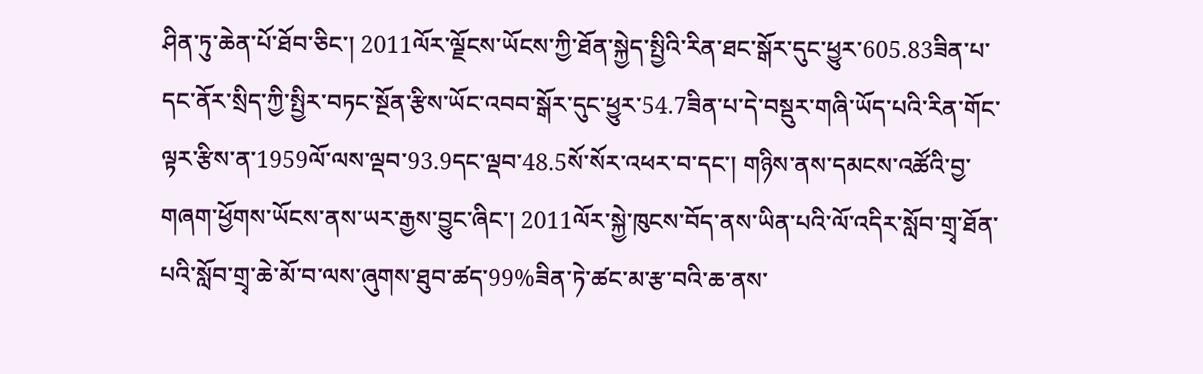ཤིན་ཏུ་ཆེན་པོ་ཐོབ་ཅིང་། 2011ལོར་ལྗོངས་ཡོངས་ཀྱི་ཐོན་སྐྱེད་སྤྱིའི་རིན་ཐང་སྒོར་དུང་ཕྱུར་605.83ཟིན་པ་དང་ནོར་སྲིད་ཀྱི་སྤྱིར་བཏང་སྔོན་རྩིས་ཡོང་འབབ་སྒོར་དུང་ཕྱུར་54.7ཟིན་པ་དེ་བསྡུར་གཞི་ཡོད་པའི་རིན་གོང་ལྟར་རྩིས་ན་1959ལོ་ལས་ལྡབ་93.9དང་ལྡབ་48.5སོ་སོར་འཕར་བ་དང་། གཉིས་ནས་དམངས་འཚོའི་བྱ་གཞག་ཕྱོགས་ཡོངས་ནས་ཡར་རྒྱས་བྱུང་ཞིང་། 2011ལོར་སྐྱེ་ཁུངས་བོད་ནས་ཡིན་པའི་ལོ་འདིར་སློབ་གྲྭ་ཐོན་པའི་སློབ་གྲྭ་ཆེ་མོ་བ་ལས་ཞུགས་ཐུབ་ཚད་99%ཟིན་ཏེ་ཚང་མ་རྩ་བའི་ཆ་ནས་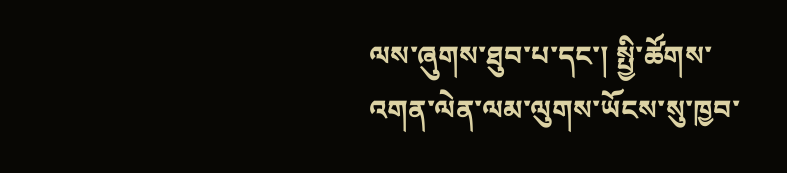ལས་ཞུགས་ཐུབ་པ་དང་། སྤྱི་ཚོགས་འགན་ལེན་ལམ་ལུགས་ཡོངས་སུ་ཁྱབ་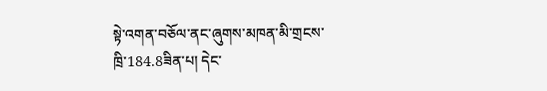སྟེ་འགན་བཅོལ་ནང་ཞུགས་མཁན་མི་གྲངས་ཁྲི་184.8ཟིན་པ། དེང་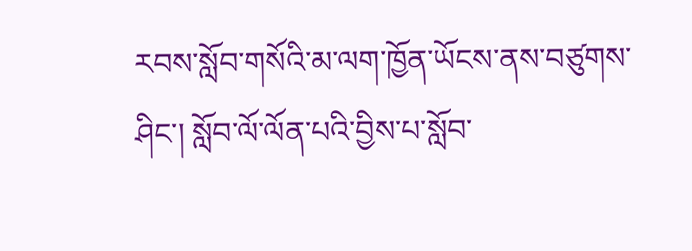རབས་སློབ་གསོའི་མ་ལག་ཁྱོན་ཡོངས་ནས་བཙུགས་ཤིང་། སློབ་ལོ་ལོན་པའི་བྱིས་པ་སློབ་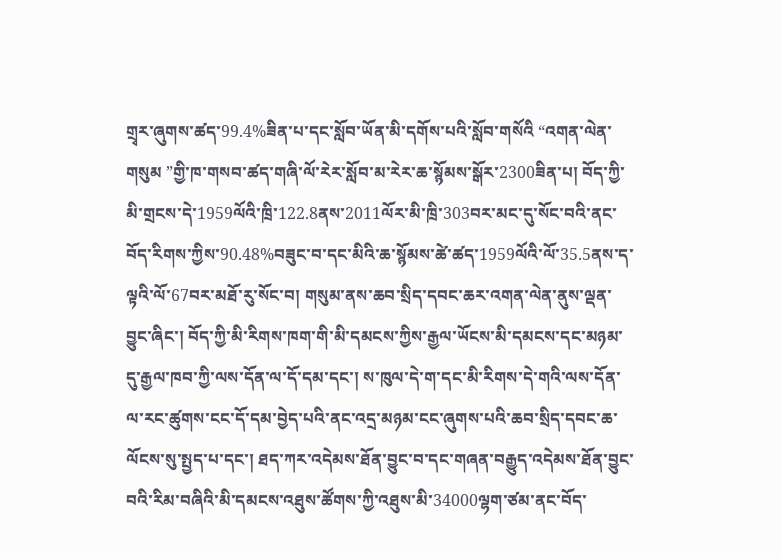གྲྭར་ཞུགས་ཚད་99.4%ཟིན་པ་དང་སློབ་ཡོན་མི་དགོས་པའི་སློབ་གསོའི “འགན་ལེན་གསུམ ”གྱི་ཁ་གསབ་ཚད་གཞི་ལོ་རེར་སློབ་མ་རེར་ཆ་སྙོམས་སྒོར་2300ཟིན་པ། བོད་ཀྱི་མི་གྲངས་དེ་1959ལོའི་ཁྲི་122.8ནས་2011ལོར་མི་ཁྲི་303བར་མང་དུ་སོང་བའི་ནང་བོད་རིགས་ཀྱིས་90.48%བཟུང་བ་དང་མིའི་ཆ་སྙོམས་ཚེ་ཚད་1959ལོའི་ལོ་35.5ནས་ད་ལྟའི་ལོ་67བར་མཐོ་རུ་སོང་བ། གསུམ་ནས་ཆབ་སྲིད་དབང་ཆར་འགན་ལེན་ནུས་ལྡན་བྱུང་ཞིང་། བོད་ཀྱི་མི་རིགས་ཁག་གི་མི་དམངས་ཀྱིས་རྒྱལ་ཡོངས་མི་དམངས་དང་མཉམ་དུ་རྒྱལ་ཁབ་ཀྱི་ལས་དོན་ལ་དོ་དམ་དང་། ས་ཁུལ་དེ་ག་དང་མི་རིགས་དེ་གའི་ལས་དོན་ལ་རང་ཚུགས་ངང་དོ་དམ་བྱེད་པའི་ནང་འདྲ་མཉམ་ངང་ཞུགས་པའི་ཆབ་སྲིད་དབང་ཆ་ལོངས་སུ་སྤྱད་པ་དང་། ཐད་ཀར་འདེམས་ཐོན་བྱུང་བ་དང་གཞན་བརྒྱུད་འདེམས་ཐོན་བྱུང་བའི་རིམ་བཞིའི་མི་དམངས་འཐུས་ཚོགས་ཀྱི་འཐུས་མི་34000ལྷག་ཙམ་ནང་བོད་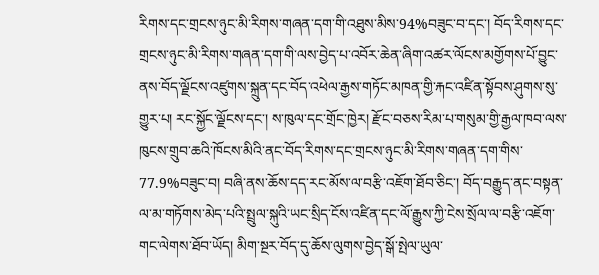རིགས་དང་གྲངས་ཉུང་མི་རིགས་གཞན་དག་གི་འཐུས་མིས་94%བཟུང་བ་དང་། བོད་རིགས་དང་གྲངས་ཉུང་མི་རིགས་གཞན་དག་གི་ལས་བྱེད་པ་འབོར་ཆེན་ཞིག་འཚར་ལོངས་མགྱོགས་པོ་བྱུང་ནས་བོད་ལྗོངས་འཛུགས་སྐྲུན་དང་བོད་འཕེལ་རྒྱས་གཏོང་མཁན་གྱི་རྐང་འཛིན་སྟོབས་ཤུགས་སུ་གྱུར་པ། རང་སྐྱོང་ལྗོངས་དང་། ས་ཁུལ་དང་གྲོང་ཁྱེར། རྫོང་བཅས་རིམ་པ་གསུམ་གྱི་རྒྱལ་ཁབ་ལས་ཁུངས་གྲུབ་ཆའི་ཁོངས་མིའི་ནང་བོད་རིགས་དང་གྲངས་ཉུང་མི་རིགས་གཞན་དག་གིས་77.9%བཟུང་བ། བཞི་ནས་ཆོས་དད་རང་མོས་ལ་བརྩི་འཇོག་ཐོབ་ཅིང་། བོད་བརྒྱུད་ནང་བསྟན་ལ་མ་གཏོགས་མེད་པའི་སྤྲུལ་སྐུའི་ཡང་སྲིད་ངོས་འཛིན་དང་ལོ་རྒྱུས་ཀྱི་ངེས་སྲོལ་ལ་བརྩི་འཇོག་གང་ལེགས་ཐོབ་ཡོད། མིག་སྔར་བོད་དུ་ཆོས་ལུགས་བྱེད་སྒོ་སྤེལ་ཡུལ་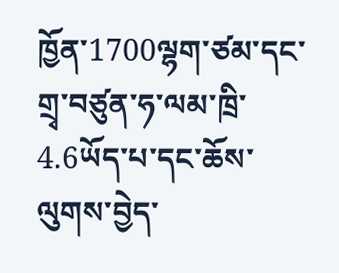ཁྱོན་1700ལྷག་ཙམ་དང་གྲྭ་བཙུན་ཧ་ལམ་ཁྲི་4.6ཡོད་པ་དང་ཆོས་ལུགས་བྱེད་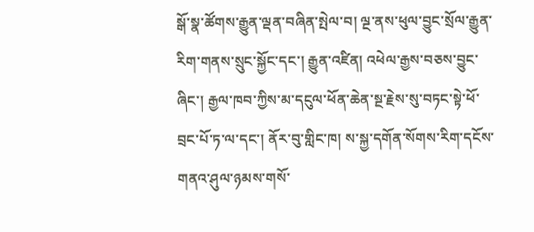སྒོ་སྣ་ཚོགས་རྒྱུན་ལྡན་བཞིན་སྤེལ་བ། ལྔ་ནས་ཕུལ་བྱུང་སྲོལ་རྒྱུན་རིག་གནས་སྲུང་སྐྱོང་དང་། རྒྱུན་འཛིན། འཕེལ་རྒྱས་བཅས་བྱུང་ཞིང་། རྒྱལ་ཁབ་ཀྱིས་མ་དངུལ་ཕོན་ཆེན་སྔ་རྗེས་སུ་བཏང་སྟེ་ཕོ་བྲང་པོ་ཏ་ལ་དང་། ནོར་བུ་གླིང་ཁ། ས་སྐྱ་དགོན་སོགས་རིག་དངོས་གནའ་ཤུལ་ཉམས་གསོ་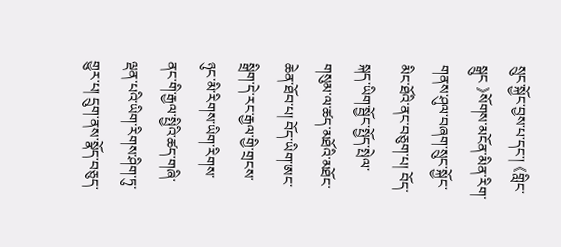སྲུང་སྐྱོང་བྱས་པ་དང་། 《གླིང་སྒྲུང 》སོགས་མངོན་མིན་རིག་གནས་ཤུལ་བཞག་སྲུང་སྐྱོང་མིང་ཐོའི་ནང་བཅུག་པ། བོད་སྐད་ཡིག་སྦྱོང་སྤྱོད་སྤེལ་གསུམ་ལ་ཚད་མཐོའི་མཐོང་ཆེན་ཐོབ་པ། བོད་ཡིག་ཨང་སྒྲིག་དེ་རང་རྒྱལ་གྱི་གྲངས་ཉུང་མི་རིགས་ཡིག་རིགས་ནང་གི་རྒྱལ་སྤྱིའི་ཚད་གཞི་ལྡན་པའི་ཡིག་རིགས་ཤིག་ཏུ་གྱུར་པ། དྲུག་ནས་སྣོད་བཅུད་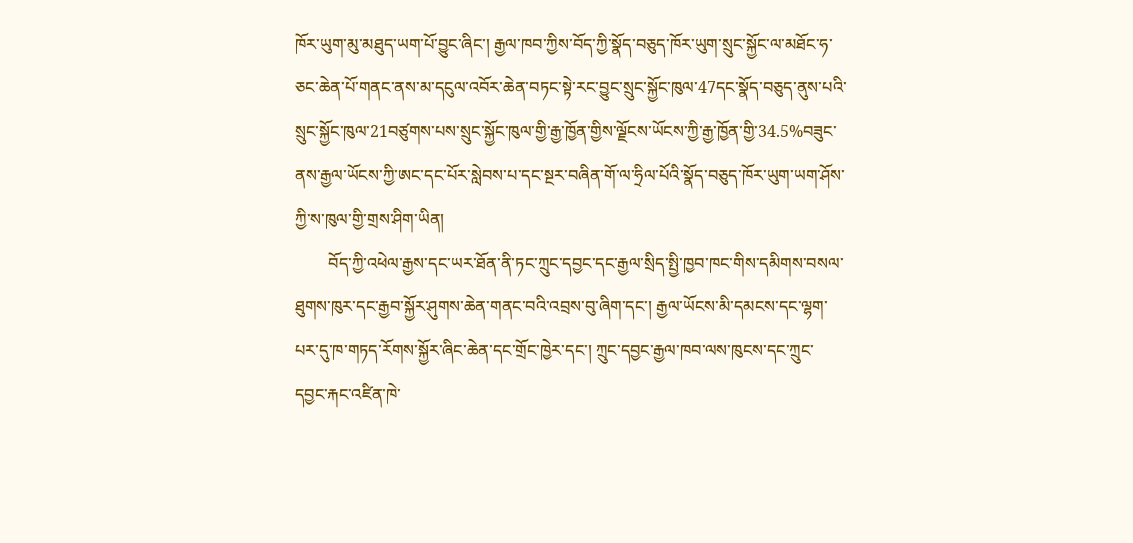ཁོར་ཡུག་མུ་མཐུད་ཡག་པོ་བྱུང་ཞིང་། རྒྱལ་ཁབ་ཀྱིས་བོད་ཀྱི་སྣོད་བཅུད་ཁོར་ཡུག་སྲུང་སྐྱོང་ལ་མཐོང་ཧ་ཅང་ཆེན་པོ་གནང་ནས་མ་དངུལ་འབོར་ཆེན་བཏང་སྟེ་རང་བྱུང་སྲུང་སྐྱོང་ཁུལ་47དང་སྣོད་བཅུད་ནུས་པའི་སྲུང་སྐྱོང་ཁུལ་21བཙུགས་པས་སྲུང་སྐྱོང་ཁུལ་གྱི་རྒྱ་ཁྱོན་གྱིས་ལྗོངས་ཡོངས་ཀྱི་རྒྱ་ཁྱོན་གྱི་34.5%བཟུང་ནས་རྒྱལ་ཡོངས་ཀྱི་ཨང་དང་པོར་སླེབས་པ་དང་སྔར་བཞིན་གོ་ལ་ཧྲིལ་པོའི་སྣོད་བཅུད་ཁོར་ཡུག་ཡག་ཤོས་ཀྱི་ས་ཁུལ་གྱི་གྲས་ཤིག་ཡིན།
        བོད་ཀྱི་འཕེལ་རྒྱས་དང་ཡར་ཐོན་ནི་ཏང་ཀྲུང་དབྱང་དང་རྒྱལ་སྲིད་སྤྱི་ཁྱབ་ཁང་གིས་དམིགས་བསལ་ཐུགས་ཁུར་དང་རྒྱབ་སྐྱོར་ཤུགས་ཆེན་གནང་བའི་འབྲས་བུ་ཞིག་དང་། རྒྱལ་ཡོངས་མི་དམངས་དང་ལྷག་པར་དུ་ཁ་གཏད་རོགས་སྐྱོར་ཞིང་ཆེན་དང་གྲོང་ཁྱེར་དང་། ཀྲུང་དབྱང་རྒྱལ་ཁབ་ལས་ཁུངས་དང་ཀྲུང་དབྱང་རྐང་འཛིན་ཁེ་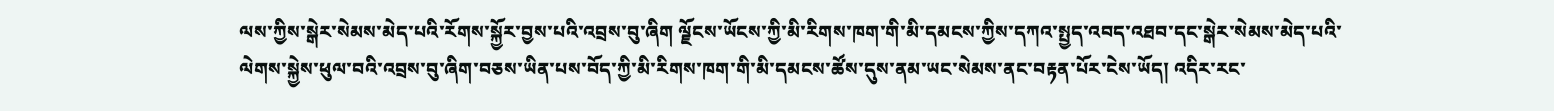ལས་ཀྱིས་སྒེར་སེམས་མེད་པའི་རོགས་སྐྱོར་བྱས་པའི་འབྲས་བུ་ཞིག ལྗོངས་ཡོངས་ཀྱི་མི་རིགས་ཁག་གི་མི་དམངས་ཀྱིས་དཀའ་སྤྱད་འབད་འཐབ་དང་སྒེར་སེམས་མེད་པའི་ལེགས་སྐྱེས་ཕུལ་བའི་འབྲས་བུ་ཞིག་བཅས་ཡིན་པས་བོད་ཀྱི་མི་རིགས་ཁག་གི་མི་དམངས་ཚོས་དུས་ནམ་ཡང་སེམས་ནང་བརྟན་པོར་ངེས་ཡོད། འདིར་རང་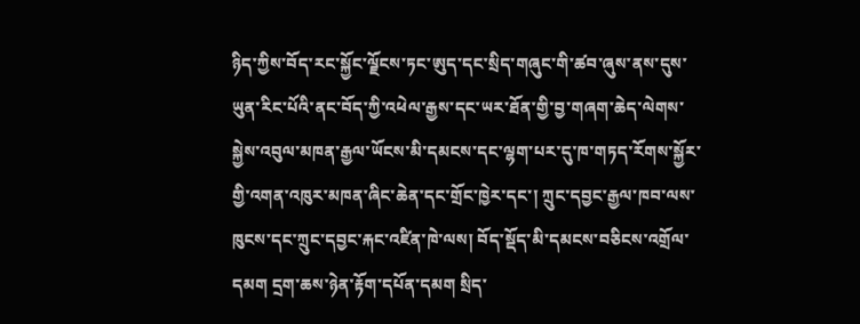ཉིད་ཀྱིས་བོད་རང་སྐྱོང་ལྗོངས་ཏང་ཨུད་དང་སྲིད་གཞུང་གི་ཚབ་ཞུས་ནས་དུས་ཡུན་རིང་པོའི་ནང་བོད་ཀྱི་འཕེལ་རྒྱས་དང་ཡར་ཐོན་གྱི་བྱ་གཞག་ཆེད་ལེགས་སྐྱེས་འབུལ་མཁན་རྒྱལ་ཡོངས་མི་དམངས་དང་ལྷག་པར་དུ་ཁ་གཏད་རོགས་སྐྱོར་གྱི་འགན་འཁུར་མཁན་ཞིང་ཆེན་དང་གྲོང་ཁྱེར་དང་། ཀྲུང་དབྱང་རྒྱལ་ཁབ་ལས་ཁུངས་དང་ཀྲུང་དབྱང་རྐང་འཛིན་ཁེ་ལས། བོད་སྡོད་མི་དམངས་བཅིངས་འགྲོལ་དམག དྲག་ཆས་ཉེན་རྟོག་དཔོན་དམག སྲིད་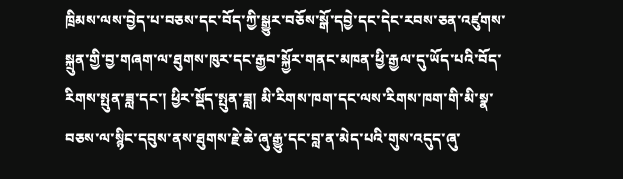ཁྲིམས་ལས་བྱེད་པ་བཅས་དང་བོད་ཀྱི་སྒྱུར་བཅོས་སྒོ་དབྱེ་དང་དེང་རབས་ཅན་འཛུགས་སྐྲུན་གྱི་བྱ་གཞག་ལ་ཐུགས་ཁུར་དང་རྒྱབ་སྐྱོར་གནང་མཁན་ཕྱི་རྒྱལ་དུ་ཡོད་པའི་བོད་རིགས་སྤུན་ཟླ་དང་། ཕྱིར་སྡོད་སྤུན་ཟླ། མི་རིགས་ཁག་དང་ལས་རིགས་ཁག་གི་མི་སྣ་བཅས་ལ་སྙིང་དབུས་ནས་ཐུགས་རྗེ་ཆེ་ཞུ་རྒྱུ་དང་བླ་ན་མེད་པའི་གུས་འདུད་ཞུ་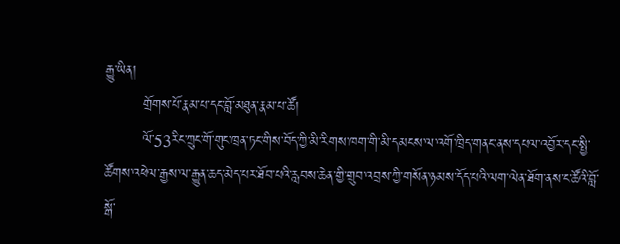རྒྱུ་ཡིན།
        གྲོགས་པོ་རྣམ་པ་དང་བློ་མཐུན་རྣམ་པ་ཚོ།
        ལོ་53རིང་ཀྲུང་གོ་གུང་ཁྲན་ཏང་གིས་བོད་ཀྱི་མི་རིགས་ཁག་གི་མི་དམངས་ལ་འགོ་ཁྲིད་གནང་ནས་དཔལ་འབྱོར་དང་སྤྱི་ཚོགས་འཕེལ་རྒྱས་ལ་རྒྱུན་ཆད་མེད་པར་ཐོབ་པའི་རླབས་ཆེན་གྱི་གྲུབ་འབྲས་ཀྱི་གསོན་ཉམས་དོད་པའི་ལག་ལེན་ཐོག་ནས་ང་ཚོའི་བློ་སྒོ་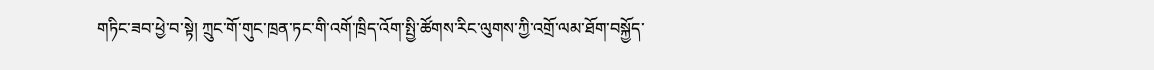གཏིང་ཟབ་ཕྱེ་བ་སྟེ། ཀྲུང་གོ་གུང་ཁྲན་ཏང་གི་འགོ་ཁྲིད་འོག་སྤྱི་ཚོགས་རིང་ལུགས་ཀྱི་འགྲོ་ལམ་ཐོག་བསྐྱོད་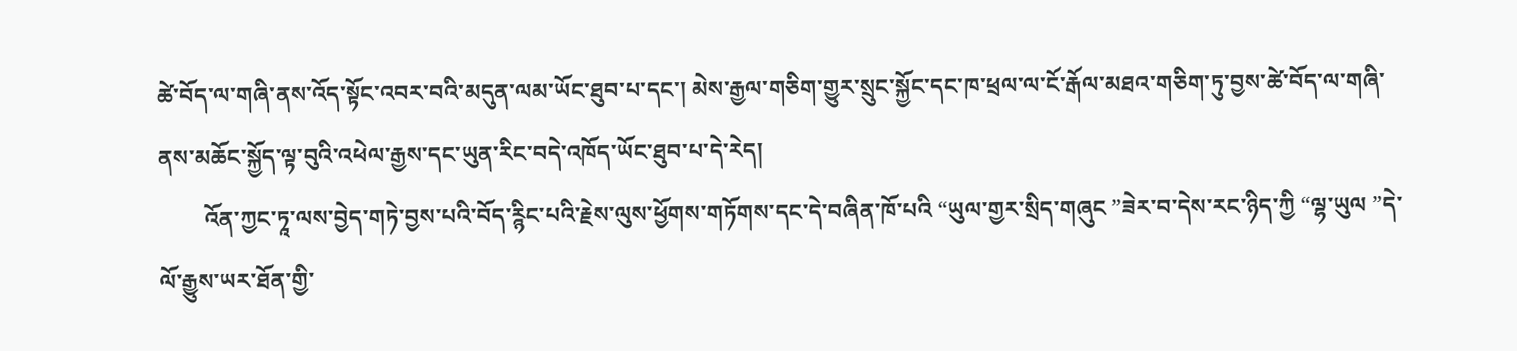ཚེ་བོད་ལ་གཞི་ནས་འོད་སྟོང་འབར་བའི་མདུན་ལམ་ཡོང་ཐུབ་པ་དང་། མེས་རྒྱལ་གཅིག་གྱུར་སྲུང་སྐྱོང་དང་ཁ་ཕྲལ་ལ་ངོ་རྒོལ་མཐའ་གཅིག་ཏུ་བྱས་ཚེ་བོད་ལ་གཞི་ནས་མཆོང་སྐྱོད་ལྟ་བུའི་འཕེལ་རྒྱས་དང་ཡུན་རིང་བདེ་འཁོད་ཡོང་ཐུབ་པ་དེ་རེད།
        འོན་ཀྱང་ཏཱ་ལས་བྱེད་གཏེ་བྱས་པའི་བོད་ཪྙིང་པའི་རྗེས་ལུས་ཕྱོགས་གཏོགས་དང་དེ་བཞིན་ཁོ་པའི “ཡུལ་གྱར་སྲིད་གཞུང ”ཟེར་བ་དེས་རང་ཉིད་ཀྱི “ལྷ་ཡུལ ”དེ་ལོ་རྒྱུས་ཡར་ཐོན་གྱི་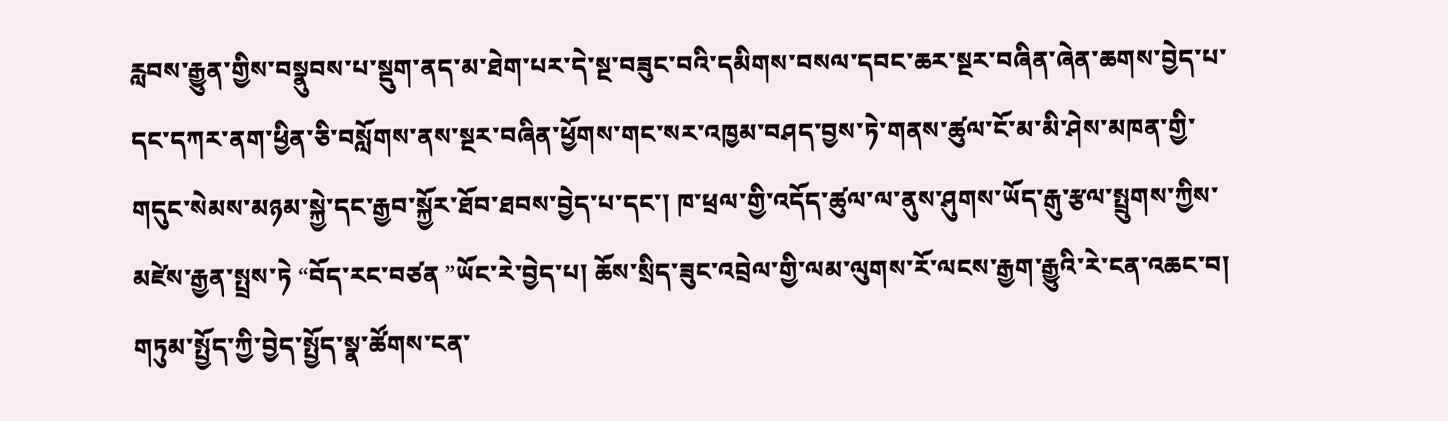རླབས་རྒྱུན་གྱིས་བསྣུབས་པ་སྡུག་ནད་མ་ཐེག་པར་དེ་སྔ་བཟུང་བའི་དམིགས་བསལ་དབང་ཆར་སྔར་བཞིན་ཞེན་ཆགས་བྱེད་པ་དང་དཀར་ནག་ཕྱིན་ཅི་བསློགས་ནས་སྔར་བཞིན་ཕྱོགས་གང་སར་འཁྱམ་བཤད་བྱས་ཏེ་གནས་ཚུལ་ངོ་མ་མི་ཤེས་མཁན་གྱི་གདུང་སེམས་མཉམ་སྐྱེ་དང་རྒྱབ་སྐྱོར་ཐོབ་ཐབས་བྱེད་པ་དང་། ཁ་ཕྲལ་གྱི་འདོད་ཚུལ་ལ་ནུས་ཤུགས་ཡོད་རྒུ་རྩལ་སྤྲུགས་ཀྱིས་མཛེས་རྒྱན་སྤྲས་ཏེ “བོད་རང་བཙན ”ཡོང་རེ་བྱེད་པ། ཆོས་སྲིད་ཟུང་འབྲེལ་གྱི་ལམ་ལུགས་རོ་ལངས་རྒྱག་རྒྱུའི་རེ་ངན་འཆང་བ། གཏུམ་སྤྱོད་ཀྱི་བྱེད་སྤྱོད་སྣ་ཚོགས་ངན་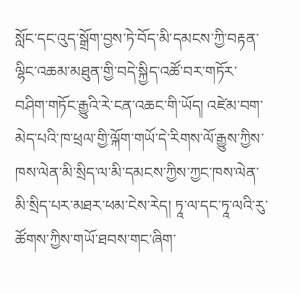སློང་དང་འུད་སྒྲོག་བྱས་ཏེ་བོད་མི་དམངས་ཀྱི་བརྟན་ལྷིང་འཆམ་མཐུན་གྱི་བདེ་སྐྱིད་འཚོ་བར་གཏོར་བཤིག་གཏོང་རྒྱུའི་རེ་ངན་འཆང་གི་ཡོད། འཛེམ་བག་མེད་པའི་ཁ་ཕྲལ་གྱི་ལྐོག་གཡོ་དེ་རིགས་ལོ་རྒྱུས་ཀྱིས་ཁས་ལེན་མི་སྲིད་ལ་མི་དམངས་ཀྱིས་ཀྱང་ཁས་ལེན་མི་སྲིད་པར་མཐར་ཕམ་ངེས་རེད། ཏཱ་ལ་དང་ཏཱ་ལའི་རུ་ཚོགས་ཀྱིས་གཡོ་ཐབས་གང་ཞིག་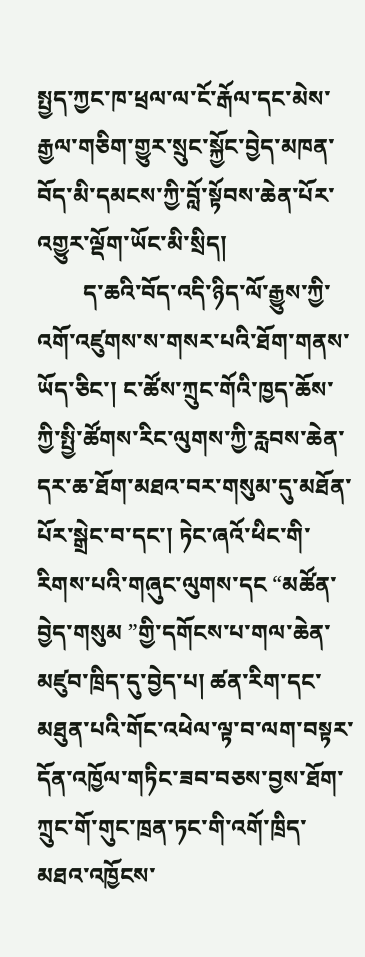སྤྱད་ཀྱང་ཁ་ཕྲལ་ལ་ངོ་རྒོལ་དང་མེས་རྒྱལ་གཅིག་གྱུར་སྲུང་སྐྱོང་བྱེད་མཁན་བོད་མི་དམངས་ཀྱི་བློ་སྟོབས་ཆེན་པོར་འགྱུར་ལྡོག་ཡོང་མི་སྲིད།
        ད་ཆའི་བོད་འདི་ཉིད་ལོ་རྒྱུས་ཀྱི་འགོ་འཛུགས་ས་གསར་པའི་ཐོག་གནས་ཡོད་ཅིང་། ང་ཚོས་ཀྲུང་གོའི་ཁྱད་ཆོས་ཀྱི་སྤྱི་ཚོགས་རིང་ལུགས་ཀྱི་རླབས་ཆེན་དར་ཆ་ཐོག་མཐའ་བར་གསུམ་དུ་མཐོན་པོར་སྒྲེང་བ་དང་། ཏེང་ཞའོ་ཕིང་གི་རིགས་པའི་གཞུང་ལུགས་དང “མཚོན་བྱེད་གསུམ ”གྱི་དགོངས་པ་གལ་ཆེན་མཛུབ་ཁྲིད་དུ་བྱེད་པ། ཚན་རིག་དང་མཐུན་པའི་གོང་འཕེལ་ལྟ་བ་ལག་བསྟར་དོན་འཁྱོལ་གཏིང་ཟབ་བཅས་བྱས་ཐོག་ཀྲུང་གོ་གུང་ཁྲན་ཏང་གི་འགོ་ཁྲིད་མཐའ་འཁྱོངས་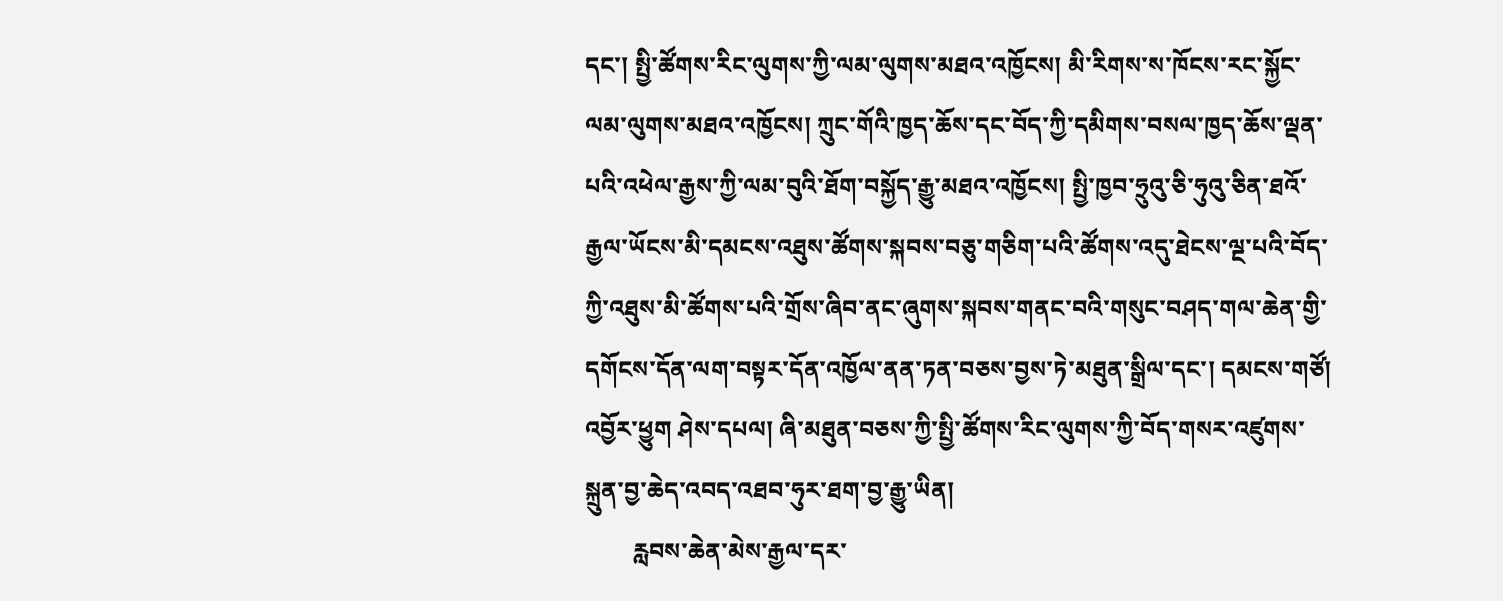དང་། སྤྱི་ཚོགས་རིང་ལུགས་ཀྱི་ལམ་ལུགས་མཐའ་འཁྱོངས། མི་རིགས་ས་ཁོངས་རང་སྐྱོང་ལམ་ལུགས་མཐའ་འཁྱོངས། ཀྲུང་གོའི་ཁྱད་ཆོས་དང་བོད་ཀྱི་དམིགས་བསལ་ཁྱད་ཆོས་ལྡན་པའི་འཕེལ་རྒྱས་ཀྱི་ལམ་བུའི་ཐོག་བསྐྱོད་རྒྱུ་མཐའ་འཁྱོངས། སྤྱི་ཁྱབ་ཧྲུའུ་ཅི་ཧུའུ་ཅིན་ཐའོ་རྒྱལ་ཡོངས་མི་དམངས་འཐུས་ཚོགས་སྐབས་བཅུ་གཅིག་པའི་ཚོགས་འདུ་ཐེངས་ལྔ་པའི་བོད་ཀྱི་འཐུས་མི་ཚོགས་པའི་གྲོས་ཞིབ་ནང་ཞུགས་སྐབས་གནང་བའི་གསུང་བཤད་གལ་ཆེན་གྱི་དགོངས་དོན་ལག་བསྟར་དོན་འཁྱོལ་ནན་ཏན་བཅས་བྱས་ཏེ་མཐུན་སྒྲིལ་དང་། དམངས་གཙོ། འབྱོར་ཕྱུག ཤེས་དཔལ། ཞི་མཐུན་བཅས་ཀྱི་སྤྱི་ཚོགས་རིང་ལུགས་ཀྱི་བོད་གསར་འཛུགས་སྐྲུན་བྱ་ཆེད་འབད་འཐབ་ཧུར་ཐག་བྱ་རྒྱུ་ཡིན།
        རླབས་ཆེན་མེས་རྒྱལ་དར་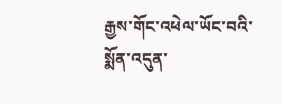རྒྱས་གོང་འཕེལ་ཡོང་བའི་སྨོན་འདུན་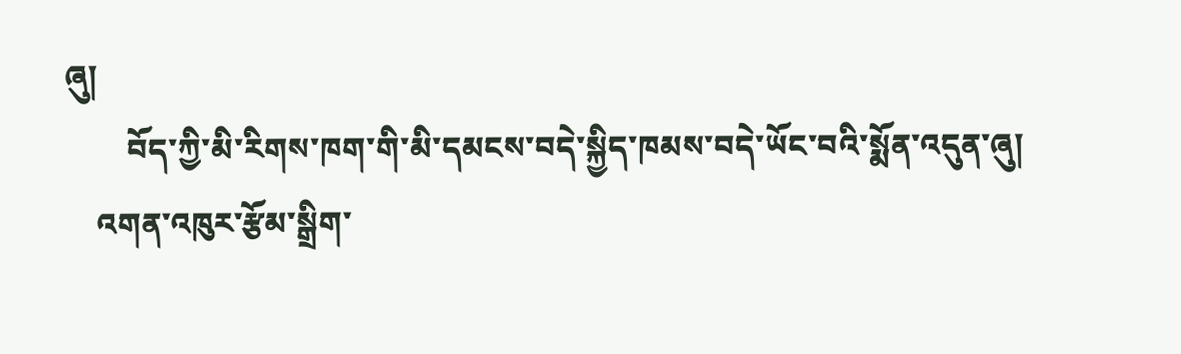ཞུ།
        བོད་ཀྱི་མི་རིགས་ཁག་གི་མི་དམངས་བདེ་སྐྱིད་ཁམས་བདེ་ཡོང་བའི་སྨོན་འདུན་ཞུ།
    འགན་འཁུར་རྩོམ་སྒྲིག་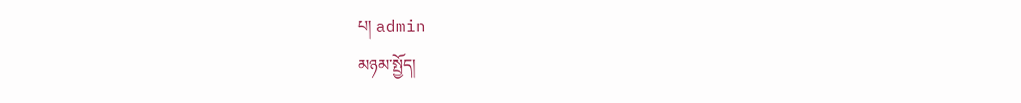པ། admin
མཉམ་སྤྱོད།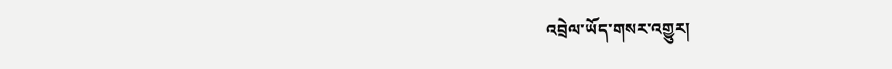འབྲེལ་ཡོད་གསར་འགྱུར།